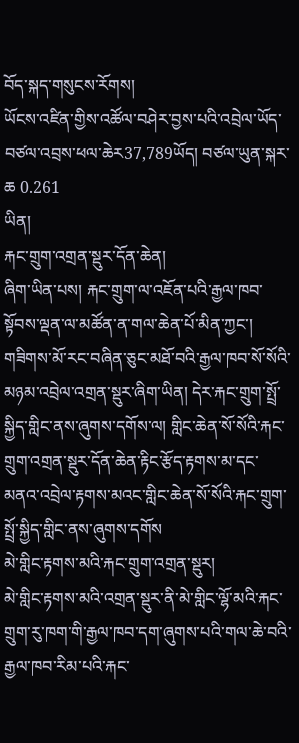བོད་སྐད་གསུངས་རོགས།
ཡོངས་འཛིན་གྱིས་འཚོལ་བཤེར་བྱས་པའི་འབྲེལ་ཡོད་བཙལ་འབྲས་ཕལ་ཆེར37,789ཡོད། བཙལ་ཡུན་སྐར་ཆ 0.261
ཡིན།
རྐང་གྲུག་འགྲན་སྡུར་དོན་ཆེན།
ཞིག་ཡིན་པས། རྐང་གྲུག་ལ་འཇོན་པའི་རྒྱལ་ཁབ་སྟོབས་ལྡན་ལ་མཚོན་ན་གལ་ཆེན་པོ་མིན་ཀྱང་། གཟིགས་མོ་རང་བཞིན་ཅུང་མཐོ་བའི་རྒྱལ་ཁབ་སོ་སོའི་མཉམ་འབྲེལ་འགྲན་སྡུར་ཞིག་ཡིན། དེར་རྐང་གྲུག་སྤྲོ་སྐྱིད་གླིང་ནས་ཞུགས་དགོས་ལ། གླིང་ཆེན་སོ་སོའི་རྐང་གྲུག་འགྲན་སྡུར་དོན་ཆེན་རྟིང་རྩོད་རྟགས་མ་དང་མནའ་འབྲེལ་རྟགས་མའང་གླིང་ཆེན་སོ་སོའི་རྐང་གྲུག་སྤྲོ་སྐྱིད་གླིང་ནས་ཞུགས་དགོས
མེ་གླིང་རྟགས་མའི་རྐང་གྲུག་འགྲན་སྡུར།
མེ་གླིང་རྟགས་མའི་འགྲན་སྡུར་ནི་མེ་གླིང་ལྷོ་མའི་རྐང་གྲུག་རུ་ཁག་གི་རྒྱལ་ཁབ་དག་ཞུགས་པའི་གལ་ཆེ་བའི་རྒྱལ་ཁབ་རིམ་པའི་རྐང་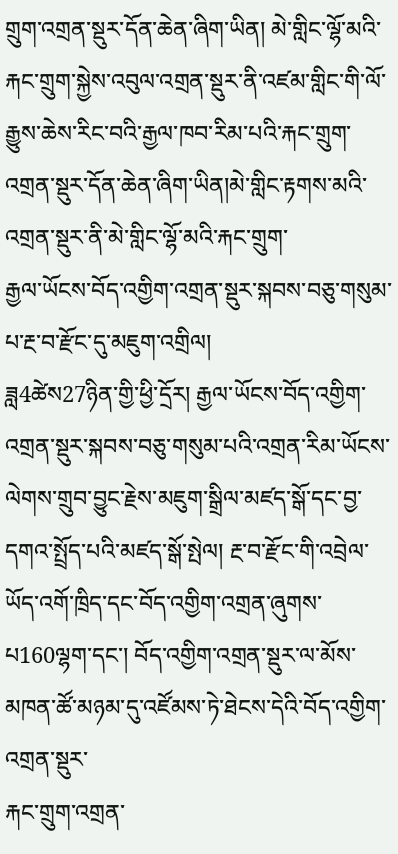གྲུག་འགྲན་སྡུར་དོན་ཆེན་ཞིག་ཡིན། མེ་གླིང་ལྷོ་མའི་རྐང་གྲུག་སྐྱེས་འབུལ་འགྲན་སྡུར་ནི་འཛམ་གླིང་གི་ལོ་རྒྱུས་ཆེས་རིང་བའི་རྒྱལ་ཁབ་རིམ་པའི་རྐང་གྲུག་འགྲན་སྡུར་དོན་ཆེན་ཞིག་ཡིན།མེ་གླིང་རྟགས་མའི་འགྲན་སྡུར་ནི་མེ་གླིང་ལྷོ་མའི་རྐང་གྲུག་
རྒྱལ་ཡོངས་བོད་འགྱིག་འགྲན་སྡུར་སྐབས་བཅུ་གསུམ་པ་རྔ་བ་རྫོང་དུ་མཇུག་འགྲིལ།
ཟླ4ཚེས27ཉིན་གྱི་ཕྱི་དྲོར། རྒྱལ་ཡོངས་བོད་འགྱིག་འགྲན་སྡུར་སྐབས་བཅུ་གསུམ་པའི་འགྲན་རིམ་ཡོངས་ལེགས་གྲུབ་བྱུང་རྗེས་མཇུག་སྒྲིལ་མཛད་སྒོ་དང་བྱ་དགའ་སྤྲོད་པའི་མཛད་སྒོ་སྤེལ། རྔ་བ་རྫོང་གི་འབྲེལ་ཡོད་འགོ་ཁྲིད་དང་བོད་འགྱིག་འགྲན་ཞུགས་པ160ལྷག་དང་། བོད་འགྱིག་འགྲན་སྡུར་ལ་མོས་མཁན་ཚོ་མཉམ་དུ་འཛོམས་ཏེ་ཐེངས་དེའི་བོད་འགྱིག་འགྲན་སྡུར་
རྐང་གྲུག་འགྲན་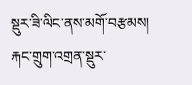སྡུར་ཟི་ལིང་ནས་མགོ་བརྩམས།
རྐང་གྲུག་འགྲན་སྡུར་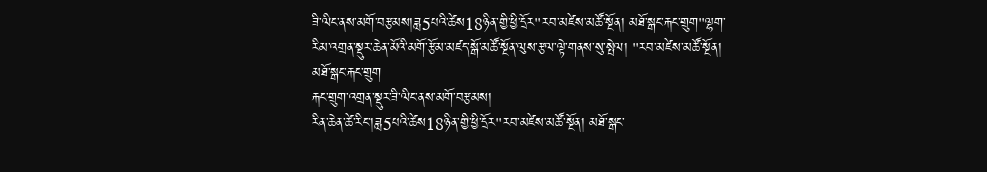ཟི་ལིང་ནས་མགོ་བརྩམས།ཟླ5པའི་ཚེས18ཉིན་གྱི་ཕྱི་དྲོར"རབ་མཛེས་མཚོ་སྔོན། མཐོ་སྒང་རྐང་གྲུག"ལྷག་རིམ་འགྲན་སྡུར་ཆེན་མོའི་མགོ་རྩོམ་མཛད་སྒོ་མཚོ་སྔོན་ལུས་རྩལ་ལྟེ་གནས་སུ་སྤེལ། "རབ་མཛེས་མཚོ་སྔོན། མཐོ་སྒང་རྐང་གྲུག
རྐང་གྲུག་འགྲན་སྡུར་ཟི་ལིང་ནས་མགོ་བརྩམས།
རིན་ཆེན་ཚེ་རིང་།ཟླ5པའི་ཚེས18ཉིན་གྱི་ཕྱི་དྲོར"རབ་མཛེས་མཚོ་སྔོན། མཐོ་སྒང་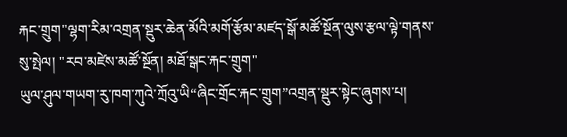རྐང་གྲུག"ལྷག་རིམ་འགྲན་སྡུར་ཆེན་མོའི་མགོ་རྩོམ་མཛད་སྒོ་མཚོ་སྔོན་ལུས་རྩལ་ལྟེ་གནས་སུ་སྤེལ། "རབ་མཛེས་མཚོ་སྔོན། མཐོ་སྒང་རྐང་གྲུག"
ཡུལ་ཤུལ་གཡག་རུ་ཁག་ཀུའེ་ཀྲོའུ་ཡི“ཞིང་གྲོང་རྐང་གྲུག”འགྲན་སྡུར་སྟེང་ཞུགས་པ།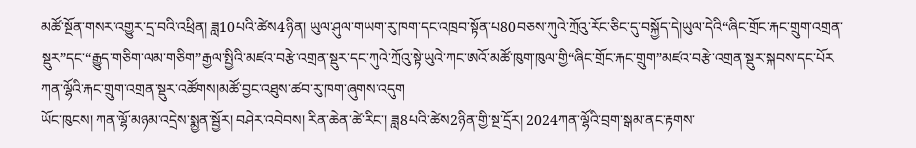མཚོ་སྔོན་གསར་འགྱུར་དྲ་བའི་འཕྲིན། ཟླ10པའི་ཚེས4ཉིན། ཡུལ་ཤུལ་གཡག་རུ་ཁག་དང་འཁྲབ་སྟོན་པ80བཅས་ཀུའེ་ཀྲོའུ་རོང་ཅིང་དུ་བསྐྱོད་དེ།ཡུལ་དེའི“ཞིང་གྲོང་རྐང་གྲུག་འགྲན་སྡུར”དང་“རྒྱུད་གཅིག་ལམ་གཅིག”རྒྱལ་སྤྱིའི་མཛའ་བརྩེ་འགྲན་སྡུར་དང་ཀུའེ་ཀྲོའུ་སྟེ་ཡུའེ་ཀང་ཨའོ་མཚོ་ཁུག་ཁུལ་གྱི“ཞིང་གྲོང་རྐང་གྲུག”མཛའ་བརྩེ་འགྲན་སྡུར་སྐབས་དང་པོར
ཀན་ལྷོའི་རྐང་གྲུག་འགྲན་སྡུར་འཚོགས།མཚོ་བྱང་འཐུས་ཚབ་རུ་ཁག་ཞུགས་འདུག
ཡོང་ཁུངས། ཀན་ལྷོ་མཉམ་འདྲེས་སྨྱན་སྦྱོར། བཤེར་འབེབས། རིན་ཆེན་ཚེ་རིང་། ཟླ8པའི་ཚེས2ཉིན་གྱི་སྔ་དྲོར། 2024ཀན་ལྷོའི་བྲག་སྒམ་ནང་རྟགས་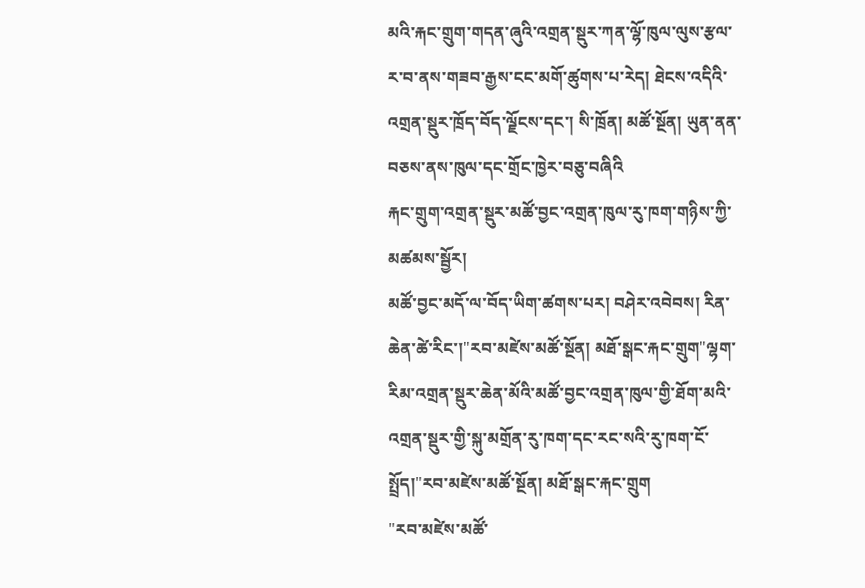མའི་རྐང་གྲུག་གདན་ཞུའི་འགྲན་སྡུར་ཀན་ལྷོ་ཁུལ་ལུས་རྩལ་ར་བ་ནས་གཟབ་རྒྱས་ངང་མགོ་ཚུགས་པ་རེད། ཐེངས་འདིའི་འགྲན་སྡུར་ཁྲོད་བོད་ལྗོངས་དང་། སི་ཁྲོན། མཚོ་སྔོན། ཡུན་ནན་བཅས་ནས་ཁུལ་དང་གྲོང་ཁྱེར་བཅུ་བཞིའི
རྐང་གྲུག་འགྲན་སྡུར་མཚོ་བྱང་འགྲན་ཁུལ་རུ་ཁག་གཉིས་ཀྱི་མཚམས་སྦྱོར།
མཚོ་བྱང་མདོ་ལ་བོད་ཡིག་ཚགས་པར། བཤེར་འབེབས། རིན་ཆེན་ཚེ་རིང་།"རབ་མཛེས་མཚོ་སྔོན། མཐོ་སྒང་རྐང་གྲུག"ལྷག་རིམ་འགྲན་སྡུར་ཆེན་མོའི་མཚོ་བྱང་འགྲན་ཁུལ་གྱི་ཐོག་མའི་འགྲན་སྡུར་གྱི་སྐུ་མགྲོན་རུ་ཁག་དང་རང་སའི་རུ་ཁག་ངོ་སྤྲོད།"རབ་མཛེས་མཚོ་སྔོན། མཐོ་སྒང་རྐང་གྲུག
"རབ་མཛེས་མཚོ་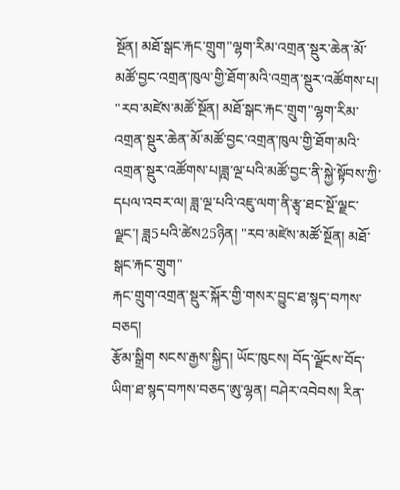སྔོན། མཐོ་སྒང་རྐང་གྲུག"ལྷག་རིམ་འགྲན་སྡུར་ཆེན་མོ་མཚོ་བྱང་འགྲན་ཁུལ་གྱི་ཐོག་མའི་འགྲན་སྡུར་འཚོགས་པ།
"རབ་མཛེས་མཚོ་སྔོན། མཐོ་སྒང་རྐང་གྲུག"ལྷག་རིམ་འགྲན་སྡུར་ཆེན་མོ་མཚོ་བྱང་འགྲན་ཁུལ་གྱི་ཐོག་མའི་འགྲན་སྡུར་འཚོགས་པ།ཟླ་ལྔ་པའི་མཚོ་བྱང་ནི་སྐྱེ་སྟོབས་ཀྱི་དཔལ་འབར་ལ། ཟླ་ལྔ་པའི་འཇུ་ལག་ནི་རྩྭ་ཐང་སྔོ་ལྗང་ལྗང་། ཟླ5པའི་ཚེས25ཉིན། "རབ་མཛེས་མཚོ་སྔོན། མཐོ་སྒང་རྐང་གྲུག"
རྐང་གྲུག་འགྲན་སྡུར་སྐོར་གྱི་གསར་བྱུང་ཐ་སྙད་བཀས་བཅད།
རྩོམ་སྒྲིག སངས་རྒྱས་སྐྱིད། ཡོང་ཁུངས། བོད་ལྗོངས་བོད་ཡིག་ཐ་སྙད་བཀས་བཅད་ཨུ་ལྷན། བཤེར་འབེབས། རིན་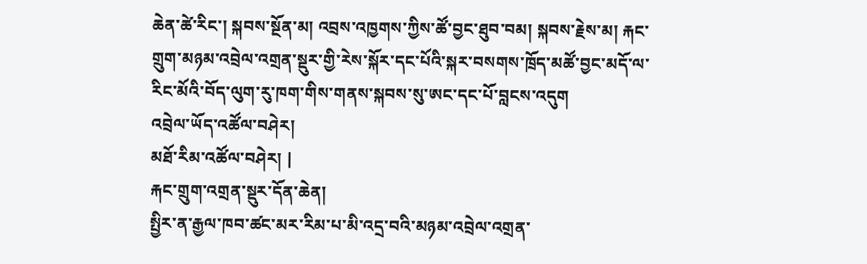ཆེན་ཚེ་རིང་། སྐབས་སྔོན་མ། འབྲས་འཁྱགས་ཀྱིས་ཚོ་བྱང་ཐུབ་བམ། སྐབས་རྗེས་མ། རྐང་གྲུག་མཉམ་འབྲེལ་འགྲན་སྡུར་གྱི་རེས་སྐོར་དང་པོའི་སྐར་བསགས་ཁྲོད་མཚོ་བྱང་མདོ་ལ་རིང་མོའི་བོད་ལུག་རུ་ཁག་གིས་གནས་སྐབས་སུ་ཨང་དང་པོ་བླངས་འདུག
འབྲེལ་ཡོད་འཚོལ་བཤེར།
མཐོ་རིམ་འཚོལ་བཤེར། |
རྐང་གྲུག་འགྲན་སྡུར་དོན་ཆེན།
སྤྱིར་ན་རྒྱལ་ཁབ་ཚང་མར་རིམ་པ་མི་འདྲ་བའི་མཉམ་འབྲེལ་འགྲན་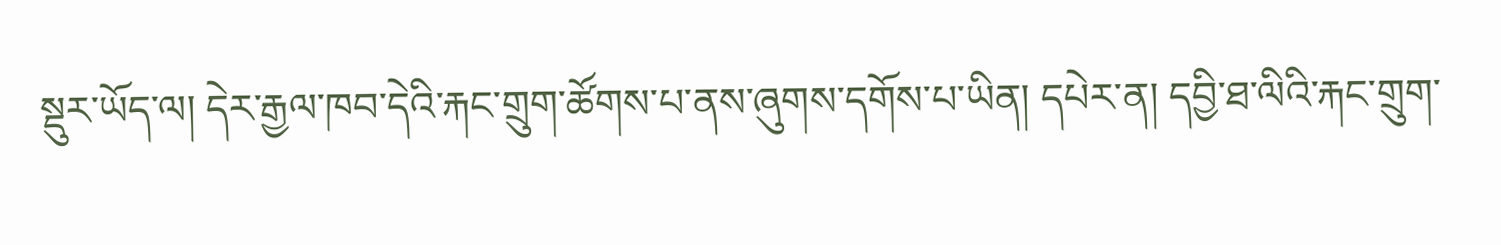སྡུར་ཡོད་ལ། དེར་རྒྱལ་ཁབ་དེའི་རྐང་གྲུག་ཚོགས་པ་ནས་ཞུགས་དགོས་པ་ཡིན། དཔེར་ན། དབྱི་ཐ་ལིའི་རྐང་གྲུག་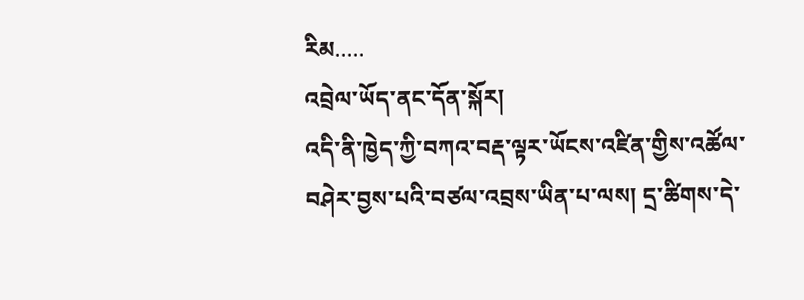རིམ.....
འབྲེལ་ཡོད་ནང་དོན་སྐོར།
འདི་ནི་ཁྱེད་ཀྱི་བཀའ་བརྡ་ལྟར་ཡོངས་འཛིན་གྱིས་འཚོལ་བཤེར་བྱས་པའི་བཙལ་འབྲས་ཡིན་པ་ལས། དྲ་ཚིགས་དེ་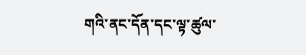གའི་ནང་དོན་དང་ལྟ་ཚུལ་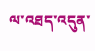ལ་འཐད་འདུན་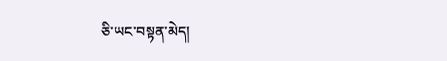ཅི་ཡང་བསྟན་མེད།